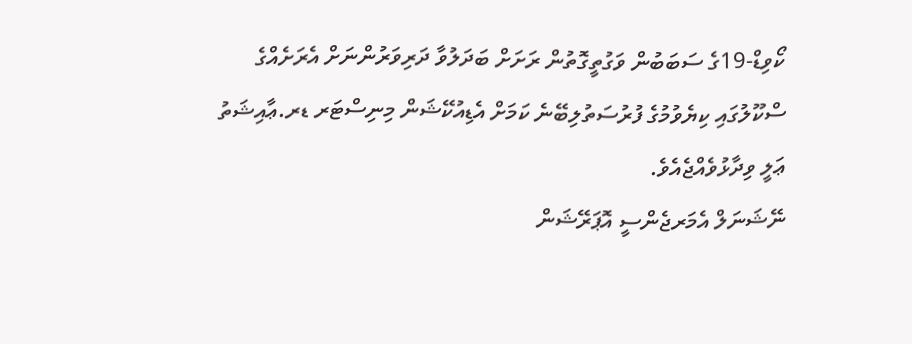ކޯވިޑް-19ގެ ސަބަބުން ވަގުތީގޮތުން ރަށަށް ބަދަލުވާ ދަރިވަރުންނަށް އެރަށެއްގެ ސްކޫލުގައި ކިޔެވުމުގެ ފުރުސަތުލިބޭނެ ކަމަށް އެޑިއުކޭޝަން މިނިސްޓަރ ޑރ.ޢާއިޝަތު ޢަލީ ވިދާޅުވެއްޖެއެވެ.
ނޭޝަނަލް އެމަރޖެންސީ އޮޕަރޭޝަން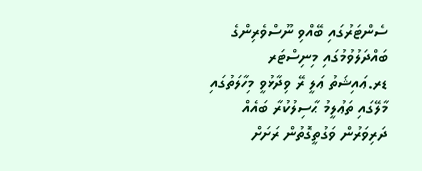ސެންޓަރުގައި ބޭއްވި ނޫސްވެރިންގެ ބައްދަލުވުމުގައި މިނިސްޓަރ ޑރ.ޢައިޝަތު ޢަލީ ރޭ ވިދާޅުވީ މިހާލަތުގައި މާލޭގައި ތަޢުލީމު ޙާސިލުކުރާ ބައެއް ދަރިވަރުން ވަގުތީގޮތުން ރަށަށް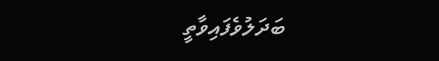ބަދަލުވެފައިވާތީ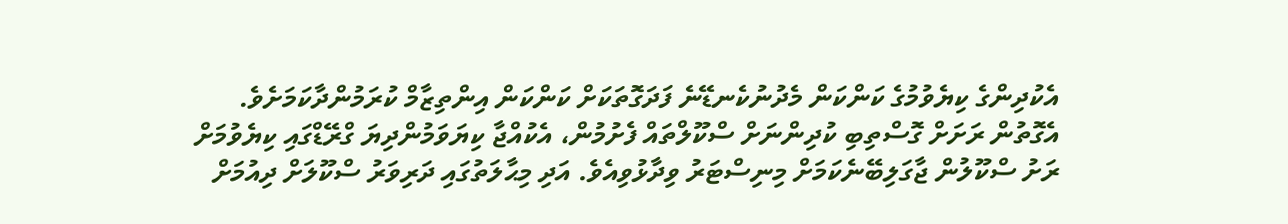އެކުދިންގެ ކިޔެވުމުގެ ކަންކަން މެދުނުކެނޑޭނެ ފަދަގޮތަކަށް ކަންކަން އިންތިޒާމް ކުރަމުންދާކަމަށެވެ. އެގޮތުން ރަށަށް ގޮސްތިބި ކުދިންނަށް ސްކޫލްތައް ފެށުމުން، އެކުއްޖާ ކިޔަވަމުންދިޔަ ގްރޭޑްގައި ކިޔެވުމަށް ރަށު ސްކޫލުން ޖާގަލިބޭނެކަމަށް މިނިސްޓަރު ވިދާޅުވިއެވެ. އަދި މިޙާލަތުގައި ދަރިވަރު ސްކޫލަށް ދިއުމަށް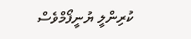ކުރިންލީ ޔުނީފޯމްވެސް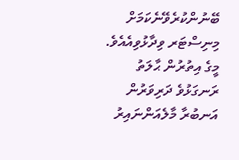ބޭނުންކުރެވޭނެކަމަށް މިނިސްޓަރ ވިދާޅުވިއެއެވެ. މީގެ އިތުރުން ޙާލަތު ރަނގަޅުވެ ދަރިވަރުން އަނބުރާ މާލެއަންނައިރު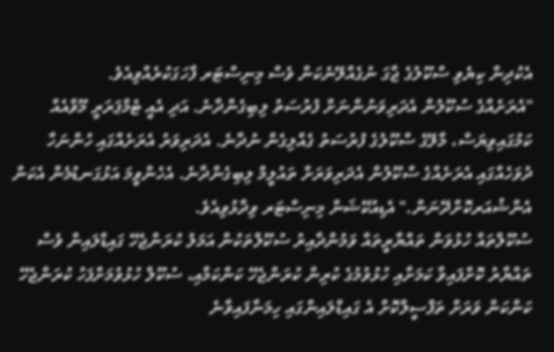އެކުދިން ކިޔެވި ސްކޫލުގެ ޖާގަ ނުގެއްލޭނެކަން ވެސް މިނިސްޓަރ ފާހަގަކުރެއްވިއެވެ.
"އެރަށެއްގެ ސުކޫލުން އެދަރިވަނުންނަށް ފުރުސަތު ލިބިގެންދާނެ. އަދި އެއީ ޓެމްޕަރަރީ މޫވްއެއް ކަމުގައިވިޔަސް، މާލޭގެ ސްކޫލުގެ ފުރުސަތު ގެއްލިގެން ނުދާނެ. އެދަރިވަރު އެރަށެއްގައި ހުންނަހާ ދުވަހެއްގައި އެރަށެއްގެ ސްކޫލުން އެދަރިވަރަށް ތައުލީމް ލިބިގެންދާނެ. އެހެންވީމަ އަޅުގަނޑުމެން އެކަން އެންޝުއަރކޮށްދޭނަން." އެޑިއުކޭޝަން މިނިސްޓަރ ވިދާޅުވިއެވެ.
ސުކޫލްތައް ހުޅުވަން ތައްޔާރީތައް ވަމުންދާއިރު ސުކޫލްތަކުން އަމަލު ކުރަންޖެހޭ ގައިޑްލައިން ވެސް ތައްޔާރު ކޮށްފައިވާ ކަމަށާއި ހުޅުވުމުގެ ކުރިން ކުރަންޖެހޭ ކަންކަމާއި، ސުކޫލް ހުޅުވުމަށްފަހު ކުރަންޖެހޭ ކަންކަން ވަރަށް ތަފްސީލްކޮށް އެ ގައިޑްލައިންގައި ހިމަނާފައިވާނެ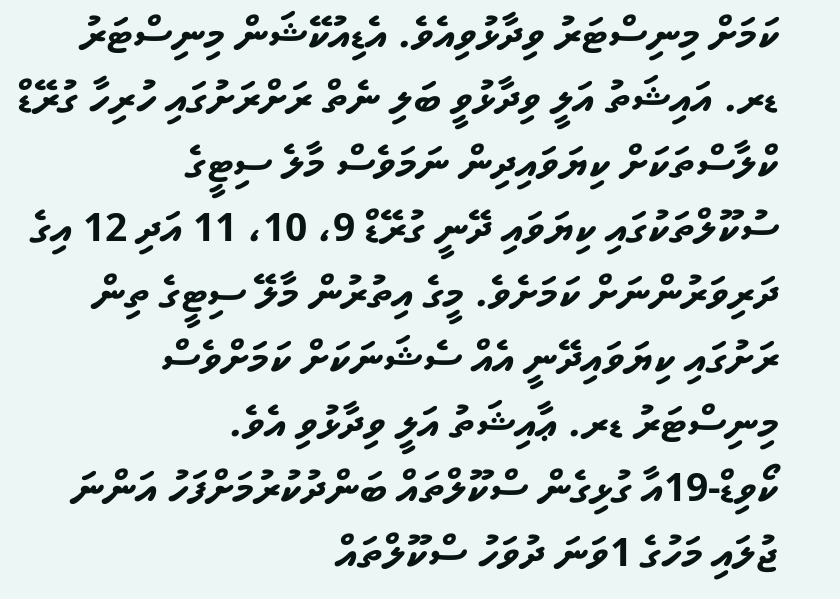ކަމަށް މިނިސްޓަރު ވިދާޅުވިއެވެ. އެޑިއުކޭޝަން މިނިސްޓަރު ޑރ. އައިޝަތު އަލީ ވިދާޅުވީ ބަލި ނެތް ރަށްރަށުގައި ހުރިހާ ގުރޭޑް ކްލާސްތަކަށް ކިޔަވައިދިން ނަމަވެސް މާލެ ސިޓީގެ ސުކޫލްތަކުގައި ކިޔަވައި ދޭނީ ގުރޭޑް 9، 10، 11 އަދި 12 އިގެ ދަރިވަރުންނަށް ކަމަށެވެ. މީގެ އިތުރުން މާލޭ ސިޓީގެ ތިން ރަށުގައި ކިޔަވައިދޭނީ އެއް ސެޝަނަކަށް ކަމަށްވެސް މިނިސްޓަރު ޑރ. ޢާއިޝަތު އަލީ ވިދާޅުވި އެވެ.
ކޯވިޑް-19އާ ގުޅިގެން ސްކޫލްތައް ބަންދުކުރުމަށްފަހު އަންނަ ޖުލައި މަހުގެ 1ވަނަ ދުވަހު ސްކޫލްތައް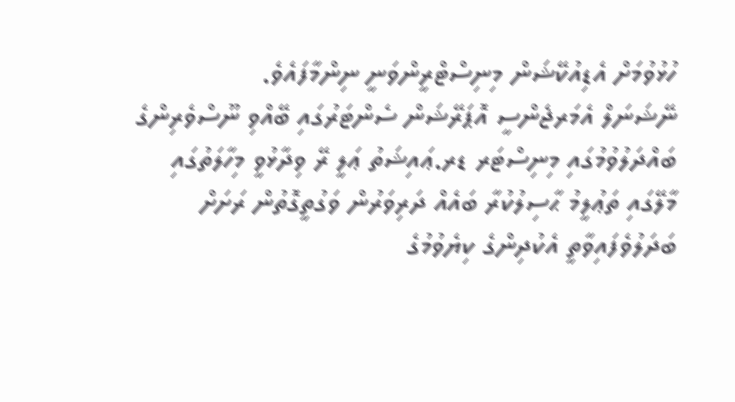ހުޅުވުމަށް އެޑިއުކޭޝަން މިނިސްޓްރީންވަނީ ނިންމާފައެވެ.
ނޭޝަނަލް އެމަރޖެންސީ އޮޕަރޭޝަން ސެންޓަރުގައި ބޭއްވި ނޫސްވެރިންގެ ބައްދަލުވުމުގައި މިނިސްޓަރ ޑރ.ޢައިޝަތު ޢަލީ ރޭ ވިދާޅުވީ މިހާލަތުގައި މާލޭގައި ތަޢުލީމު ޙާސިލުކުރާ ބައެއް ދަރިވަރުން ވަގުތީގޮތުން ރަށަށް ބަދަލުވެފައިވާތީ އެކުދިންގެ ކިޔެވުމުގެ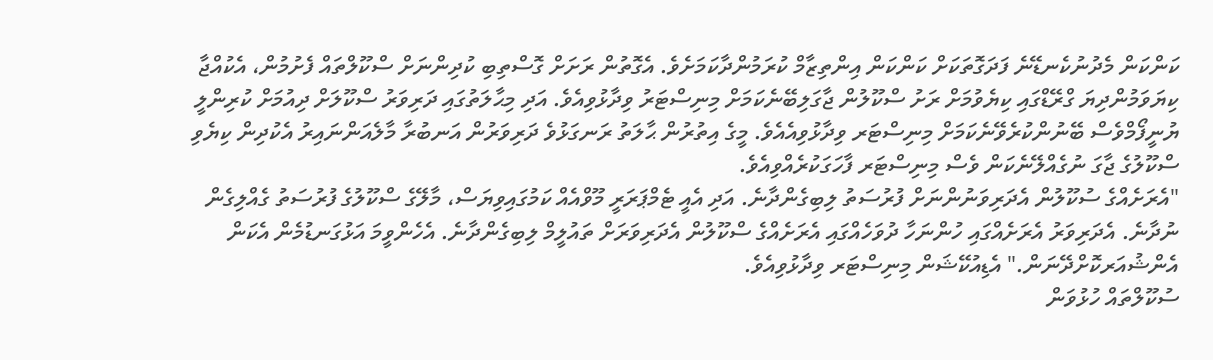ކަންކަން މެދުނުކެނޑޭނެ ފަދަގޮތަކަށް ކަންކަން އިންތިޒާމް ކުރަމުންދާކަމަށެވެ. އެގޮތުން ރަށަށް ގޮސްތިބި ކުދިންނަށް ސްކޫލްތައް ފެށުމުން، އެކުއްޖާ ކިޔަވަމުންދިޔަ ގްރޭޑްގައި ކިޔެވުމަށް ރަށު ސްކޫލުން ޖާގަލިބޭނެކަމަށް މިނިސްޓަރު ވިދާޅުވިއެވެ. އަދި މިޙާލަތުގައި ދަރިވަރު ސްކޫލަށް ދިއުމަށް ކުރިންލީ ޔުނީފޯމްވެސް ބޭނުންކުރެވޭނެކަމަށް މިނިސްޓަރ ވިދާޅުވިއެއެވެ. މީގެ އިތުރުން ޙާލަތު ރަނގަޅުވެ ދަރިވަރުން އަނބުރާ މާލެއަންނައިރު އެކުދިން ކިޔެވި ސްކޫލުގެ ޖާގަ ނުގެއްލޭނެކަން ވެސް މިނިސްޓަރ ފާހަގަކުރެއްވިއެވެ.
"އެރަށެއްގެ ސުކޫލުން އެދަރިވަނުންނަށް ފުރުސަތު ލިބިގެންދާނެ. އަދި އެއީ ޓެމްޕަރަރީ މޫވްއެއް ކަމުގައިވިޔަސް، މާލޭގެ ސްކޫލުގެ ފުރުސަތު ގެއްލިގެން ނުދާނެ. އެދަރިވަރު އެރަށެއްގައި ހުންނަހާ ދުވަހެއްގައި އެރަށެއްގެ ސްކޫލުން އެދަރިވަރަށް ތައުލީމް ލިބިގެންދާނެ. އެހެންވީމަ އަޅުގަނޑުމެން އެކަން އެންޝުއަރކޮށްދޭނަން." އެޑިއުކޭޝަން މިނިސްޓަރ ވިދާޅުވިއެވެ.
ސުކޫލްތައް ހުޅުވަން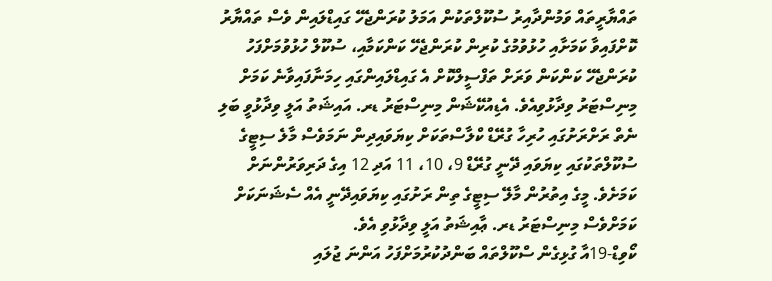ތައްޔާރީތައް ވަމުންދާއިރު ސުކޫލްތަކުން އަމަލު ކުރަންޖެހޭ ގައިޑްލައިން ވެސް ތައްޔާރު ކޮށްފައިވާ ކަމަށާއި ހުޅުވުމުގެ ކުރިން ކުރަންޖެހޭ ކަންކަމާއި، ސުކޫލް ހުޅުވުމަށްފަހު ކުރަންޖެހޭ ކަންކަން ވަރަށް ތަފްސީލްކޮށް އެ ގައިޑްލައިންގައި ހިމަނާފައިވާނެ ކަމަށް މިނިސްޓަރު ވިދާޅުވިއެވެ. އެޑިއުކޭޝަން މިނިސްޓަރު ޑރ. އައިޝަތު އަލީ ވިދާޅުވީ ބަލި ނެތް ރަށްރަށުގައި ހުރިހާ ގުރޭޑް ކްލާސްތަކަށް ކިޔަވައިދިން ނަމަވެސް މާލެ ސިޓީގެ ސުކޫލްތަކުގައި ކިޔަވައި ދޭނީ ގުރޭޑް 9، 10، 11 އަދި 12 އިގެ ދަރިވަރުންނަށް ކަމަށެވެ. މީގެ އިތުރުން މާލޭ ސިޓީގެ ތިން ރަށުގައި ކިޔަވައިދޭނީ އެއް ސެޝަނަކަށް ކަމަށްވެސް މިނިސްޓަރު ޑރ. ޢާއިޝަތު އަލީ ވިދާޅުވި އެވެ.
ކޯވިޑް-19އާ ގުޅިގެން ސްކޫލްތައް ބަންދުކުރުމަށްފަހު އަންނަ ޖުލައި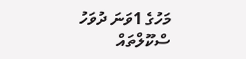މަހުގެ 1ވަނަ ދުވަހު ސްކޫލްތައް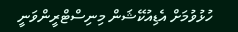ހުޅުވުމަށް އެޑިއުކޭޝަން މިނިސްޓްރީންވަނީ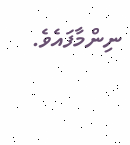ނިންމާފައެވެ.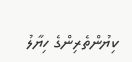ކިޔުންތެރިންގެ ހިޔާލު